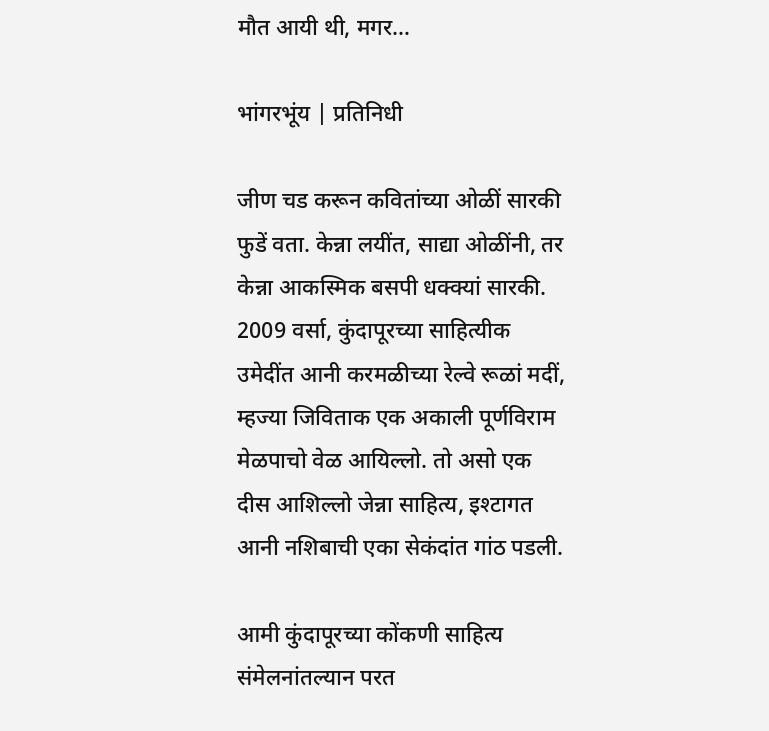मौत आयी थी, मगर…

भांगरभूंय | प्रतिनिधी

जीण चड करून कवितांच्या ओळीं सारकी फुडें वता. केन्ना लयींत, साद्या ओळींनी, तर केन्ना आकस्मिक बसपी धक्क्यां सारकी. 2009 वर्सा, कुंदापूरच्या साहित्यीक उमेदींत आनी करमळीच्या रेल्वे रूळां मदीं, म्हज्या जिविताक एक अकाली पूर्णविराम मेळपाचो वेळ आयिल्लो. तो असो एक दीस आशिल्लो जेन्ना साहित्य, इश्टागत आनी नशिबाची एका सेकंदांत गांठ पडली.

आमी कुंदापूरच्या कोंकणी साहित्य संमेलनांतल्यान परत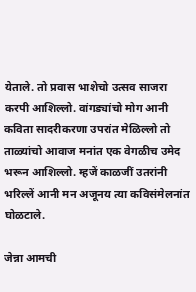येताले. तो प्रवास भाशेचो उत्सव साजरा करपी आशिल्लो. वांगड्यांचो मोग आनी कविता सादरीकरणा उपरांत मेळिल्लो तो ताळ्यांचो आवाज मनांत एक वेगळीच उमेद भरून आशिल्लो. म्हजें काळजीं उतरांनी भरिल्लें आनी मन अजूनय त्या कविसंमेलनांत घोळटाले.

जेन्ना आमची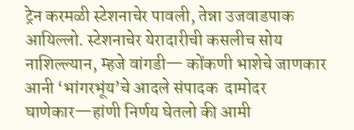ट्रेन करमळी स्टेशनाचेर पावली, तेन्ना उजवाडपाक आयिल्लो. स्टेशनाचेर येरादारीची कसलीच सोय नाशिल्ल्यान, म्हजे वांगडी— कोंकणी भाशेचे जाणकार आनी ‘भांगरभूंय’चे आदले संपादक  दामोदर घाणेकार—हांणी निर्णय घेतलो की आमी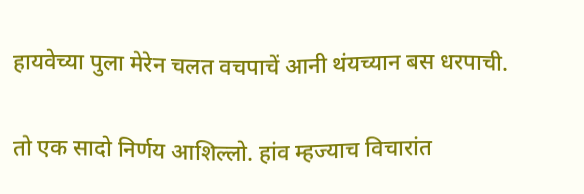हायवेच्या पुला मेरेन चलत वचपाचें आनी थंयच्यान बस धरपाची.

तो एक सादो निर्णय आशिल्लो. हांव म्हज्याच विचारांत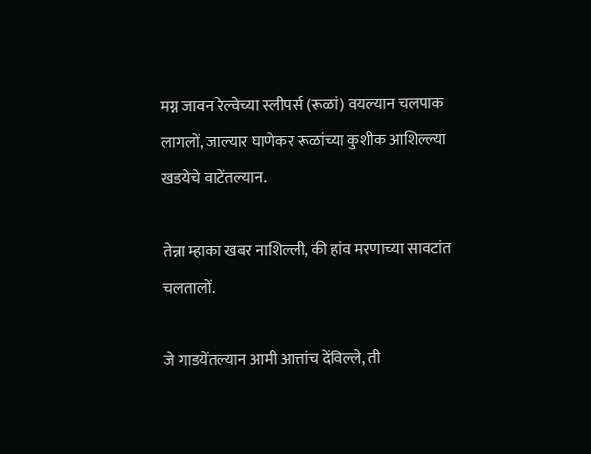मग्न जावन रेल्वेच्या स्लीपर्स (रूळां) वयल्यान चलपाक लागलों, जाल्यार घाणेकर रूळांच्या कुशीक आशिल्ल्या खडयेचे वाटेंतल्यान.

तेन्ना म्हाका खबर नाशिल्ली, की हांव मरणाच्या सावटांत चलतालों.

जे गाडयेंतल्यान आमी आत्तांच देंविल्ले, ती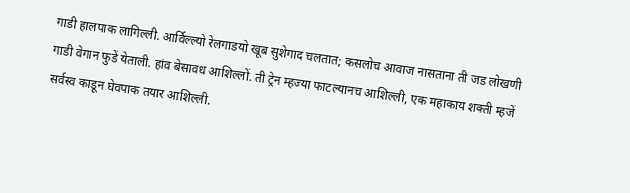गाडी हालपाक लागिल्ली. आर्विल्ल्यो रेलगाडयो खूब सुशेगाद चलतात; कसलोच आवाज नासताना ती जड लोखणी गाडी वेगान फुडें येताली. हांव बेसावध आशिल्लों. ती ट्रेन म्हज्या फाटल्यानच आशिल्ली, एक महाकाय शक्ती म्हजें सर्वस्व काडून घेवपाक तयार आशिल्ली.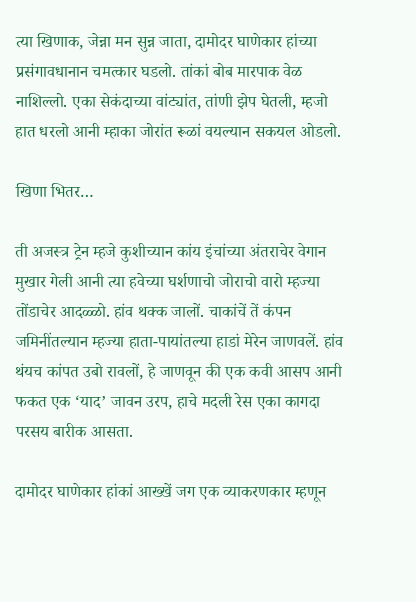त्या खिणाक, जेन्ना मन सुन्न जाता, दामोदर घाणेकार हांच्या प्रसंगावधानान चमत्कार घडलो. तांकां बोब मारपाक वेळ नाशिल्लो. एका सेकंदाच्या वांट्यांत, तांणी झेप घेतली, म्हजो हात धरलो आनी म्हाका जोरांत रूळां वयल्यान सकयल ओडलो.

खिणा भितर…

ती अजस्त्र ट्रेन म्हजे कुशीच्यान कांय इंचांच्या अंतराचेर वेगान मुखार गेली आनी त्या हवेच्या घर्शणाचो जोराचो वारो म्हज्या तोंडाचेर आदळ्ळो. हांव थक्क जालों. चाकांचें तें कंपन जमिनींतल्यान म्हज्या हाता-पायांतल्या हाडां मेरेन जाणवलें. हांव थंयच कांपत उबो रावलों, हे जाणवून की एक कवी आसप आनी फकत एक ‘याद’ जावन उरप, हाचे मदली रेस एका कागदा परसय बारीक आसता.

दामोदर घाणेकार हांकां आख्खें जग एक व्याकरणकार म्हणून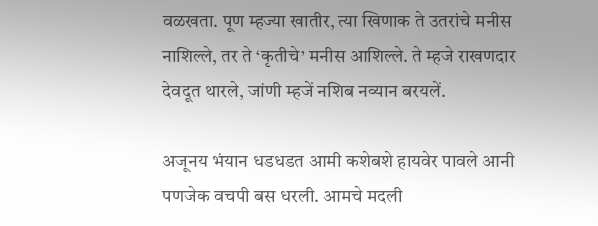वळखता. पूण म्हज्या खातीर, त्या खिणाक ते उतरांचे मनीस नाशिल्ले, तर ते ‘कृतीचे’ मनीस आशिल्ले. ते म्हजे राखणदार देवदूत थारले, जांणी म्हजें नशिब नव्यान बरयलें.

अजूनय भंयान धडधडत आमी कशेबशे हायवेर पावले आनी पणजेक वचपी बस धरली. आमचे मदली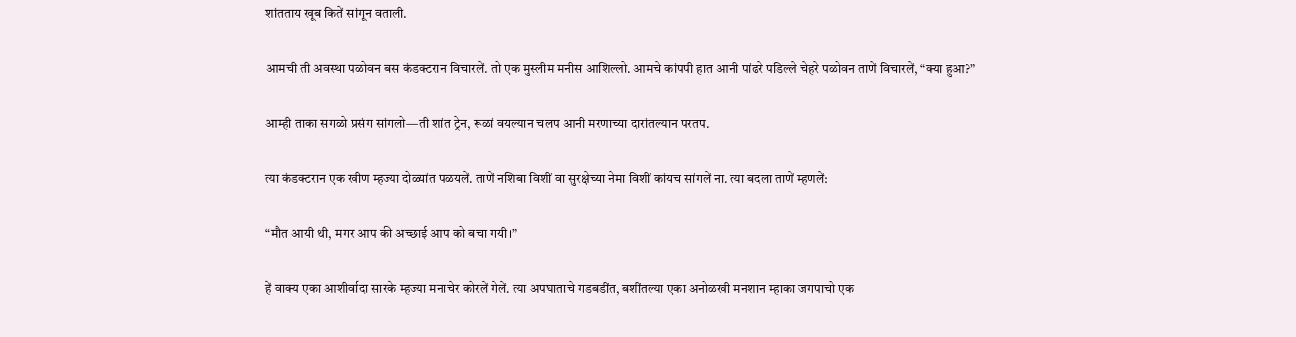शांतताय खूब कितें सांगून वताली.

आमची ती अवस्था पळोवन बस कंडक्टरान विचारलें. तो एक मुस्लीम मनीस आशिल्लो. आमचे कांपपी हात आनी पांढरे पडिल्ले चेहरे पळोवन ताणें विचारलें, “क्या हुआ?”

आम्ही ताका सगळो प्रसंग सांगलो—ती शांत ट्रेन, रूळां वयल्यान चलप आनी मरणाच्या दारांतल्यान परतप.

त्या कंडक्टरान एक खीण म्हज्या दोळ्यांत पळयलें. ताणें नशिबा विशीं वा सुरक्षेच्या नेमा विशीं कांयच सांगलें ना. त्या बदला ताणें म्हणलें:

“मौत आयी थी, मगर आप की अच्छाई आप को बचा गयी।”

हें वाक्य एका आशीर्वादा सारके म्हज्या मनाचेर कोरलें गेलें. त्या अपघाताचे गडबडींत, बशींतल्या एका अनोळखी मनशान म्हाका जगपाचो एक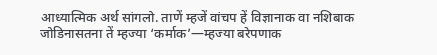आध्यात्मिक अर्थ सांगलो. ताणें म्हजें वांचप हें विज्ञानाक वा नशिबाक जोडिनासतना तें म्हज्या ‘कर्माक’—म्हज्या बरेपणाक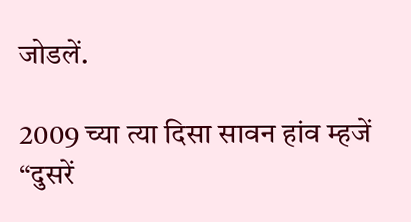जोडलें.

2009 च्या त्या दिसा सावन हांव म्हजें “दुसरें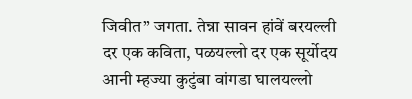जिवीत” जगता. तेन्ना सावन हांवें बरयल्ली दर एक कविता, पळयल्लो दर एक सूर्योदय आनी म्हज्या कुटुंबा वांगडा घालयल्लो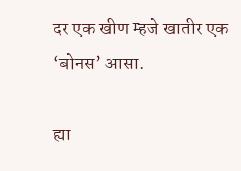दर एक खीण म्हजे खातीर एक ‘बोनस’ आसा.

ह्या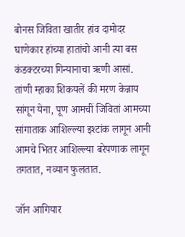बोनस जिविता खातीर हांव दामोदर घाणेकार हांच्या हातांचो आनी त्या बस कंडक्टरच्या गिन्यानाचा ऋणी आसां. तांणी म्हाका शिकयलें की मरण केन्नाय सांगून येना, पूण आमचीं जिवितां आमच्या सांगाताक आशिल्ल्या इश्टांक लागून आनी आमचे भितर आशिल्ल्या बरेपणाक लागून तगतात, नव्यान फुलतात.

जॉन आगियार